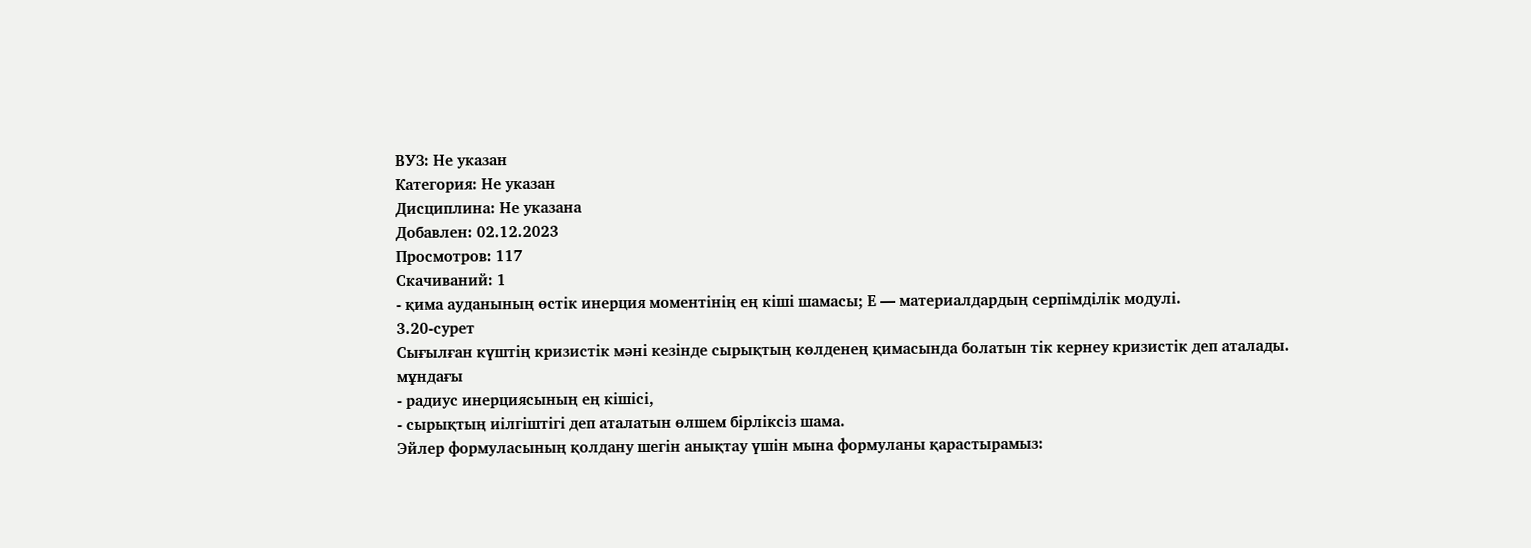ВУЗ: Не указан
Категория: Не указан
Дисциплина: Не указана
Добавлен: 02.12.2023
Просмотров: 117
Скачиваний: 1
- қима ауданының өстік инерция моментінің ең кіші шамасы; Е — материалдардың серпімділік модулі.
3.20-сурет
Сығылған күштің кризистік мәні кезінде сырықтың көлденең қимасында болатын тік кернеу кризистік деп аталады.
мұндағы
- радиус инерциясының ең кішісі,
- сырықтың иілгіштігі деп аталатын өлшем бірліксіз шама.
Эйлер формуласының қолдану шегін анықтау үшін мына формуланы қарастырамыз: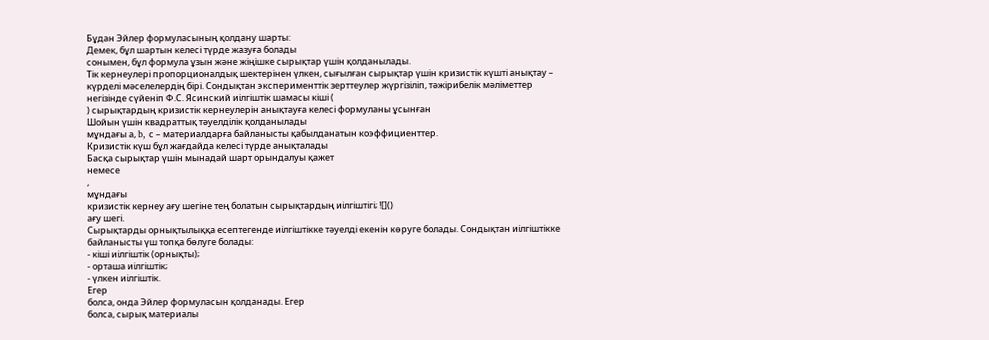Бұдан Эйлер формуласының қолдану шарты:
Демек, бұл шартын келесі түрде жазуға болады
сонымен, бұл формула ұзын және жіңішке сырықтар үшін қолданылады.
Тік кернеулері пропорционалдық шектерінен үлкен, сығылған сырықтар үшін кризистік күшті анықтау – күрделі мәселелердің бірі. Сондықтан эксперименттік зерттеулер жүргізіліп, тәжірибелік мәліметтер негізінде сүйеніп Ф.С. Ясинский иілгіштік шамасы кіші (
) сырықтардың кризистік кернеулерін анықтауға келесі формуланы ұсынған
Шойын үшін квадраттық тәуелділік қолданылады
мұндағы а, b, с – материалдарға байланысты қабылданатын коэффициенттер.
Кризистік күш бұл жағдайда келесі түрде анықталады
Басқа сырықтар үшін мынадай шарт орындалуы қажет
немесе
,
мұндағы
кризистік кернеу ағу шегіне тең болатын сырықтардың иілгіштігі; ![]()
ағу шегі.
Сырықтарды орнықтылыққа есептегенде иілгіштікке тәуелді екенін көруге болады. Сондықтан иілгіштікке байланысты үш топқа бөлуге болады:
- кіші иілгіштік (орнықты);
- орташа иілгіштік;
- үлкен иілгіштік.
Егер
болса, онда Эйлер формуласын қолданады. Егер
болса, сырық материалы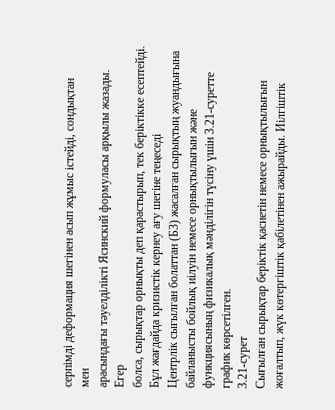серпімді деформация шегінен асып жұмыс істейді, сондықтан
мен
арасындағы тәуелділікті Ясинский формуласы арқылы жазады. Егер
болса, сырықтар орнықты деп қарастырып, тек беріктікке есептейді. Бұл жағдайда кризистік кернеу ағу шегіне теңеседі
Центрлік сығылған болаттан (Б3) жасалған сырықтың жуандығына байланысты бойлық иілуін немесе орнықтылығын және
функциясының физикалық мәнділігін түсіну үшін 3.21-суретте график көрсетілген.
3.21-сурет
Сығылған сырықтар беріктік қасиетін немесе орнықтылығын жоғалтып, жүк көтергіштік қабілетінен ажырайды. Иілгіштік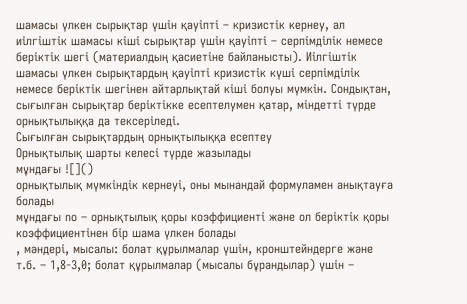шамасы үлкен сырықтар үшін қауіпті – кризистік кернеу, ал иілгіштік шамасы кіші сырықтар үшін қауіпті – серпімділік немесе беріктік шегі (материалдың қасиетіне байланысты). Иілгіштік шамасы үлкен сырықтардың қауіпті кризистік күші серпімділік немесе беріктік шегінен айтарлықтай кіші болуы мүмкін. Сондықтан, сығылған сырықтар беріктікке есептелумен қатар, міндетті түрде орнықтылыққа да тексеріледі.
Сығылған сырықтардың орнықтылыққа есептеу
Орнықтылық шарты келесі түрде жазылады
мұндағы ![]()
орнықтылық мүмкіндік кернеуі, оны мынандай формуламен анықтауға болады
мұндағы nо – орнықтылық қоры коэффициенті және ол беріктік қоры коэффициентінен бір шама үлкен болады
, мәндері, мысалы: болат құрылмалар үшін, кронштейндерге және т.б. – 1,8-3,0; болат құрылмалар (мысалы бұрандылар) үшін –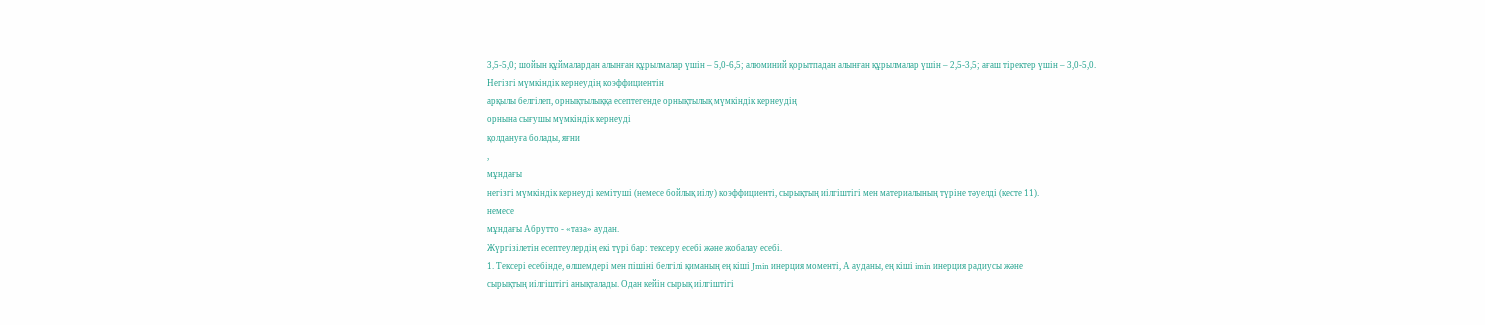3,5-5,0; шойын құймалардан алынған құрылмалар үшін – 5,0-6,5; алюминий қорытпадан алынған құрылмалар үшін – 2,5-3,5; ағаш тіректер үшін – 3,0-5,0.
Негізгі мүмкіндік кернеудің коэффициентін
арқылы белгілеп, орнықтылыққа есептегенде орнықтылық мүмкіндік кернеудің
орнына сығушы мүмкіндік кернеуді
қолдануға болады, яғни
,
мұндағы
негізгі мүмкіндік кернеуді кемітуші (немесе бойлық иілу) коэффициенті, сырықтың иілгіштігі мен материалының түріне тәуелді (кесте 11).
немесе
мұндағы Абрутто - «таза» аудан.
Жүргізілетін есептеулердің екі түрі бар: тексеру есебі және жобалау есебі.
1. Тексері есебінде, өлшемдері мен пішіні белгілі қиманың ең кіші Jmin инерция моменті, А ауданы, ең кіші imin инерция радиусы және
сырықтың иілгіштігі анықталады. Одан кейін сырық иілгіштігі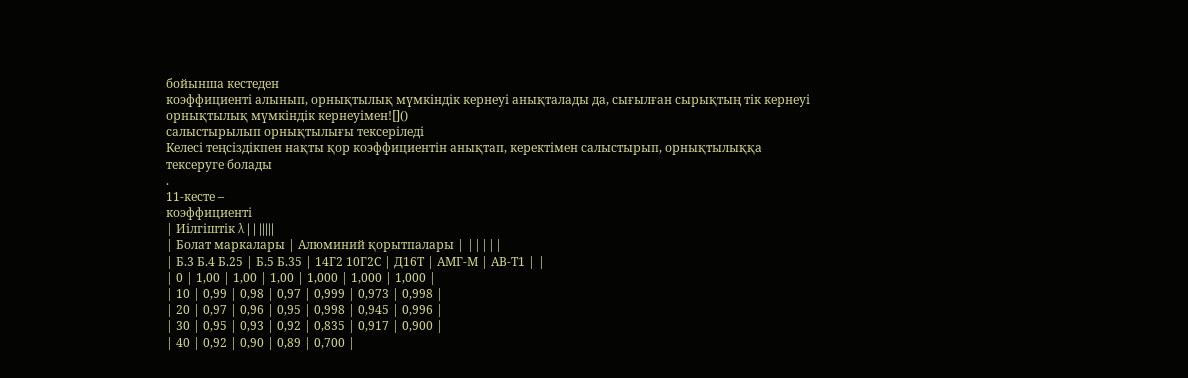бойынша кестеден
коэффициенті алынып, орнықтылық мүмкіндік кернеуі анықталады да, сығылған сырықтың тік кернеуі
орнықтылық мүмкіндік кернеуімен![]()
салыстырылып орнықтылығы тексеріледі
Келесі теңсіздікпен нақты қор коэффициентін анықтап, керектімен салыстырып, орнықтылыққа тексеруге болады
.
11-кесте –
коэффициенті
| Иілгіштік λ | | |||||
| Болат маркалары | Алюминий қорытпалары | |||||
| Б.3 Б.4 Б.25 | Б.5 Б.35 | 14Г2 10Г2С | Д16Т | АМГ-М | АВ-Т1 | |
| 0 | 1,00 | 1,00 | 1,00 | 1,000 | 1,000 | 1,000 |
| 10 | 0,99 | 0,98 | 0,97 | 0,999 | 0,973 | 0,998 |
| 20 | 0,97 | 0,96 | 0,95 | 0,998 | 0,945 | 0,996 |
| 30 | 0,95 | 0,93 | 0,92 | 0,835 | 0,917 | 0,900 |
| 40 | 0,92 | 0,90 | 0,89 | 0,700 |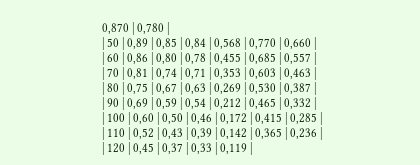0,870 | 0,780 |
| 50 | 0,89 | 0,85 | 0,84 | 0,568 | 0,770 | 0,660 |
| 60 | 0,86 | 0,80 | 0,78 | 0,455 | 0,685 | 0,557 |
| 70 | 0,81 | 0,74 | 0,71 | 0,353 | 0,603 | 0,463 |
| 80 | 0,75 | 0,67 | 0,63 | 0,269 | 0,530 | 0,387 |
| 90 | 0,69 | 0,59 | 0,54 | 0,212 | 0,465 | 0,332 |
| 100 | 0,60 | 0,50 | 0,46 | 0,172 | 0,415 | 0,285 |
| 110 | 0,52 | 0,43 | 0,39 | 0,142 | 0,365 | 0,236 |
| 120 | 0,45 | 0,37 | 0,33 | 0,119 |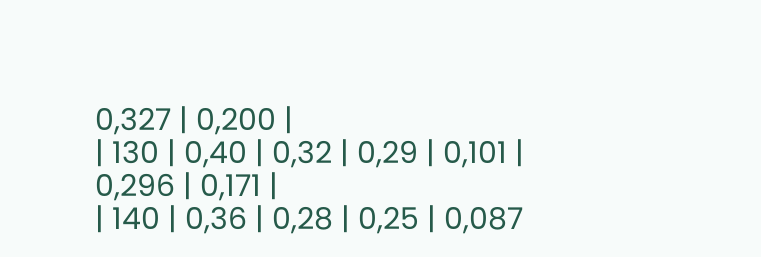0,327 | 0,200 |
| 130 | 0,40 | 0,32 | 0,29 | 0,101 | 0,296 | 0,171 |
| 140 | 0,36 | 0,28 | 0,25 | 0,087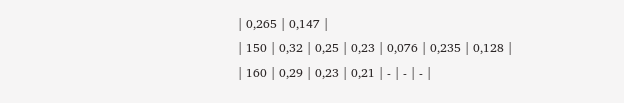| 0,265 | 0,147 |
| 150 | 0,32 | 0,25 | 0,23 | 0,076 | 0,235 | 0,128 |
| 160 | 0,29 | 0,23 | 0,21 | - | - | - |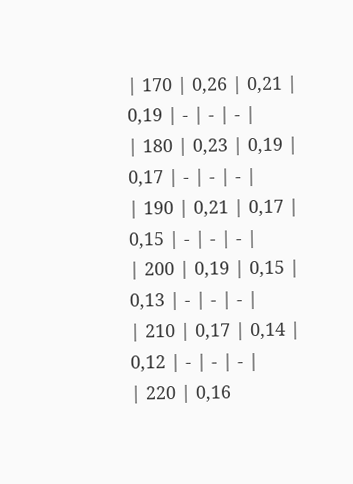| 170 | 0,26 | 0,21 | 0,19 | - | - | - |
| 180 | 0,23 | 0,19 | 0,17 | - | - | - |
| 190 | 0,21 | 0,17 | 0,15 | - | - | - |
| 200 | 0,19 | 0,15 | 0,13 | - | - | - |
| 210 | 0,17 | 0,14 | 0,12 | - | - | - |
| 220 | 0,16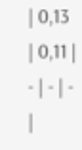| 0,13 | 0,11 | - | - | - |